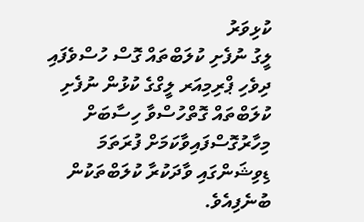ކުޅިވަރު
ލީގު ނުފެށި ކުލަބްތައް ގޮސް ހުސްވެފައި
ދިވެހި ޕްރިމިއަރ ލީގްގެ ކުޅުން ނުފެށި ކުލަބްތައް ގޮތްހުސްވާ ހިސާބަށް މިހާރުގޮސްފައިވާކަމަށް ފުރަތަމަ ޑިވިޝަންގައި ވާދަކުރާ ކުލަބްތަކުން ބުނެފިއެވެ.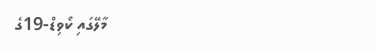މާލޭގައި ކޯވިޑް-19ގެ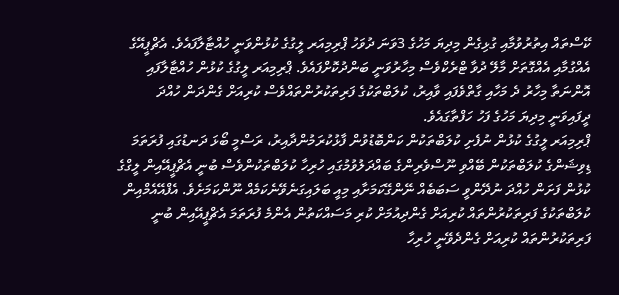ކޭސްތައް އިތުރުވުމާއި ގުޅިގެން މިދިޔަ މަހުގެ 3ވަނަ ދުވަހު ޕްރިމިއަރ ލީގުގެ ކުޅުންވަނީ ހުއްޓާލާފައެވެ. އެޗްޕީއޭގެ އެއްގުމާއި އެއްގޮތަށް މާލޭ ދުވާ ޓްރެކްވެސް މިހާރުވަނީ ބަންދުކޮށްފައެވެ. ޕްރިމިއަރ ލީގުގެ ކުޅުން ހުއްޓާލާފައި އޮންނަތާ މިހާރު ދެ މަހާއި ގާތްވެފައި ވާއިރު، ކުލަބްތަކުގެ ފަރިތަކުރުންތައްވެސް ކުރިއަށް ގެންދަން ހުއްދަ ދީފައިވަނީ މިދިޔަ މަހުގެ ފަހު ހަފްތާގައެވެ.
ޕްރިމިއަރ ލީގުގެ ކުޅުން ނުފެށި ކުލަބްތަކުން ކަންބޮޑުވުން ފާޅުކުރަމުންދާއިރު، ރަސްމީ ބޯޅަ ދަނޑުގައި ފުރަތަމަ ޑިވިޝަންގެ ކުލަބްތަކުން ބޭއްވި ނޫސްވެރިންގެ ބައްދަލުވުމުގައި ހުރިހާ ކުލަބްތަކުންވެސް ބުނީ އެޗްޕީއޭއިން ލީގްގެ ކުޅުން ފަށަން ހުއްދަ ނުދޭންވީ ސަބަބެއް ނޭންގޭކަމަށާއި މިއީ ބަލައިގަނެވޭނެކަމެއް ނޫންކަމަށެވެ. އެފްއޭއެމްއިން ކުލަބްތަކުގެ ފަރިތަކުރުންތައް ކުރިއަށް ގެންދިއުމަށް ކުރި މަސައްކަތުން އެންމެ ފުރަތަމަ އެޗްޕީއޭއިން ބުނީ ފަރިތަކުރުންތައް ކުރިއަށް ގެންދެވޭނީ ހުރިހާ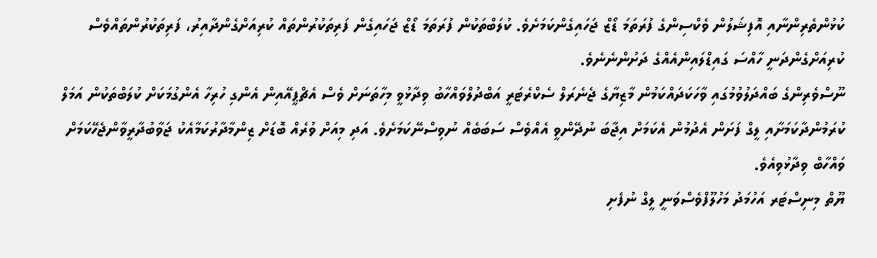ކުޅުންތެރިންނާއި އޮފިޝަލުން ވެކްސިންގެ ފުރަތަމަ ޑޯޒް ޖަހައިގެންކަމަށެވެ. ކުލަބްތަކުން ފުރަތަމަ ޑޯޒް ޖަހައިގެން ފަރިތަކުރުންތައް ކުރިއަށްގެންދާއިރު، ފަރިތަކުރުންތައްވެސް ކުރިއަށްގެންދަނީ ހާއްސަ ގައިޑްލައިންއެއްގެ ދަށުންނެނެވެ.
ނޫސްވެރިންގެ ބައްދަލުވުމުގައި ވާހަކަދައްކަމުން މާޒިޔާގެ ޖެނެރަލް ސެކްރެޓަރީ އަބްދުލްވައްހާބު ވިދާޅުވީ މިހާތަނަށް ވެސް އެޗްޕީއޭއިން އެންގި ހުރިހާ އެންގުމަކަށް ކުލަބްތަކުން އަމަލް ކުރަމުންދާކަމަށާއި ލީގް ފަށަން އެދުމުން އެކަމަށް އިޖާބަ ނުދޭންވީ އެއްވެސް ސަބަބެއް ނުވިސްނޭކަމަށެވެ. އަދި މިއަށް ވުރެއް ބޮޑަށް ޒިންމާދާރުކަމާއެކު ޖަވާބުދާރީވާންޖެހޭކަމަށް ވައްހާބް ވިދާޅުވިއެވެ.
ޔޫތް މިނިސްޓަރ އަހުމަދު މަހުލޫފްވެސްވަނީ ލީގް ނުފެށި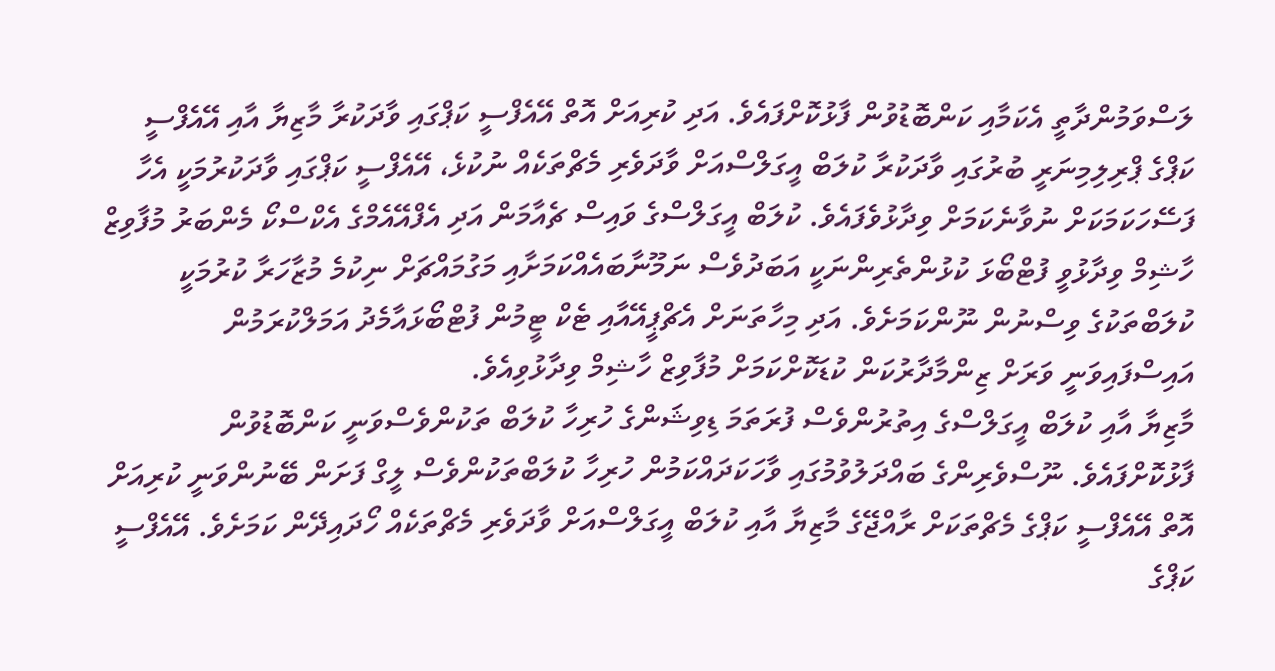ލަސްވަމުންދާތީ އެކަމާއި ކަންބޮޑުވުން ފާޅުކޮށްފައެވެ. އަދި ކުރިއަށް އޮތް އޭއެފްސީ ކަޕްގައި ވާދަކުރާ މާޒިޔާ އާއި އޭއެފްސީ ކަޕްގެ ޕްރިލިމިނަރީ ބުރުގައި ވާދަކުރާ ކުލަބް އީގަލްސްއަށް ވާދަވެރި މެޗްތަކެއް ނުކުޅެ، އޭއެފްސީ ކަޕްގައި ވާދަކުރުމަކީ އެހާ ފަސޭހަކަމަކަށް ނުވާނެކަމަށް ވިދާޅުވެފައެވެ. ކުލަބް އީގަލްސްގެ ވައިސް ޗެއާމަން އަދި އެފްއޭއެމްގެ އެކްސްކޯ މެންބަރު މުފާވިޒް ހާޝިމް ވިދާޅުވީ ފުޓްބޯޅަ ކުޅުންތެރިންނަކީ އަބަދުވެސް ނަމޫނާބައެއްކަމަށާއި މަގުމައްޗަށް ނިކުމެ މުޒާހަރާ ކުރުމަކީ ކުލަބްތަކުގެ ވިސްނުން ނޫންކަމަށެވެ. އަދި މިހާތަނަށް އެޗްޕީއޭއާއި ޓެކް ޓީމުން ފުޓްބޯޅައާމެދު އަމަލްކުރަމުން އައިސްފައިވަނީ ވަރަށް ޒިންމާދާރުކަން ކުޑަކޮށްކަމަށް މުފާވިޒް ހާޝިމް ވިދާޅުވިއެވެ.
މާޒިޔާ އާއި ކުލަބް އީގަލްސްގެ އިތުރުންވެސް ފުރަތަމަ ޑިވިޝަންގެ ހުރިހާ ކުލަބް ތަކުންވެސްވަނީ ކަންބޮޑުވުން ފާޅުކޮށްފައެވެ. ނޫސްވެރިންގެ ބައްދަލުވުމުގައި ވާހަކަދައްކަމުން ހުރިހާ ކުލަބްތަކުންވެސް ލީގް ފަށަން ބޭނުންވަނީ ކުރިއަށް އޮތް އޭއެފްސީ ކަޕްގެ މެޗްތަކަށް ރާއްޖޭގެ މާޒިޔާ އާއި ކުލަބް އީގަލްސްއަށް ވާދަވެރި މެޗްތަކެއް ހޯދައިދޭން ކަމަށެވެ. އޭއެފްސީ ކަޕްގެ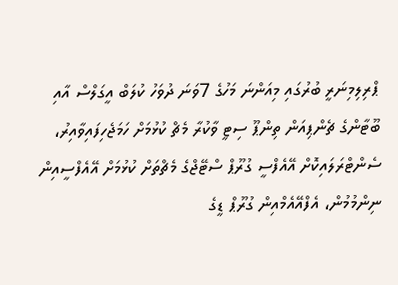ޕްރިލިމިނަރީ ބުރުގައި މިއަންނަ މަހުގެ 7ވަނަ ދުވަހު ކުލަބް އީގަލްސް އާއި ބޫޓާންގެ ޗެންޕިއަން ތިންޕޫ ސިޓީ ވާކުރާ މެޗް ކުޅުމަށް ހަމަޖެހިފައިވާއިރު، ސެންޓްރަލައިކޮށް އޭއެފްސީ ގުރޫޕް ސްޓޭޖްގެ މެޗްތަށް ކުޅުމަށް އޭއެފްސީއިން ނިންމުމުން، އެފްއޭއެމްއިން ގުރޫޕް ޑީގެ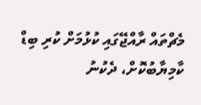މެޗްތައް ރާއްޖޭގައި ކުޅުމަށް ކުރި ބިޑް ކާމިޔާބުކޮށް، ދެކުނު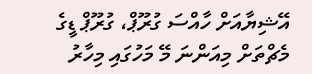އޭޝިޔާއަށް ހާއްސަ ގުރޫޕް، ގުރޫޕް ޑީގެ މެޗްތަށް މިއަންނަ މޭ މަހުގައި މިހާރު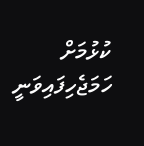ކުޅުމަށް ހަމަޖެހިފައިވަނީ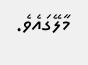މާލޭގައެވެ.